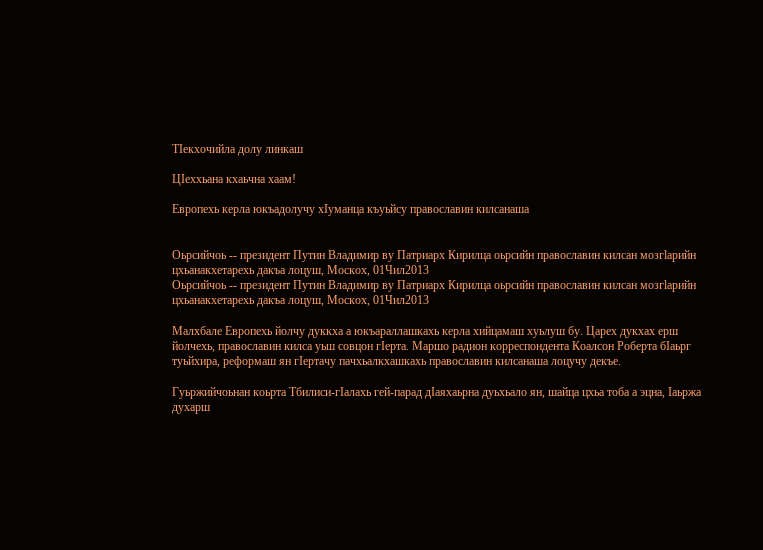ТIекхочийла долу линкаш

ЦIеххьана кхаьчна хаам!

Европехь керла юкъадолучу хIуманца къуьйсу православин килсанаша


Оьрсийчоь -- президент Путин Владимир ву Патриарх Кирилца оьрсийн православин килсан мозгlарийн цхьанакхетарехь дакъа лоцуш, Москох, 01Чил2013
Оьрсийчоь -- президент Путин Владимир ву Патриарх Кирилца оьрсийн православин килсан мозгlарийн цхьанакхетарехь дакъа лоцуш, Москох, 01Чил2013

Малхбале Европехь йолчу дуккха а юкъараллашкахь керла хийцамаш хуьлуш бу. Царех дукхах ерш йолчехь, православин килса уьш совцон гIерта. Маршо радион корреспондента Коалсон Роберта бIаьрг туьйхира, реформаш ян гIертачу пачхьалкхашкахь православин килсанаша лоцучу декъе.

Гуьржийчоьнан коьрта Тбилиси-гIалахь гей-парад дIаяхаьрна дуьхьало ян, шайца цхьа тоба а эцна, Iаьржа духарш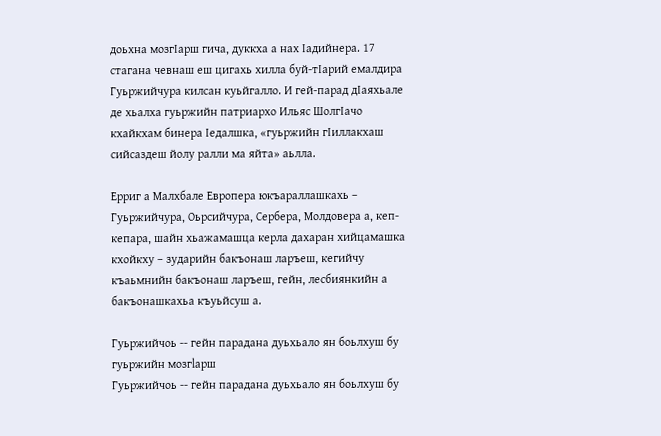доьхна мозгIарш гича, дуккха а нах Iадийнера. 17 стагана чевнаш еш цигахь хилла буй-тIарий емалдира Гуьржийчура килсан куьйгалло. И гей-парад дIаяхьале де хьалха гуьржийн патриархо Ильяс ШолгIачо кхайкхам бинера Iедалшка, «гуьржийн гIиллакхаш сийсаздеш йолу ралли ма яйта» аьлла.

Ерриг а Малхбале Европера юкъараллашкахь – Гуьржийчура, Оьрсийчура, Сербера, Молдовера а, кеп-кепара, шайн хьажамашца керла дахаран хийцамашка кхойкху – зударийн бакъонаш ларъеш, кегийчу къаьмнийн бакъонаш ларъеш, гейн, лесбиянкийн а бакъонашкахьа къуьйсуш а.

Гуьржийчоь -- гейн парадана дуьхьало ян боьлхуш бу гуьржийн мозгlарш
Гуьржийчоь -- гейн парадана дуьхьало ян боьлхуш бу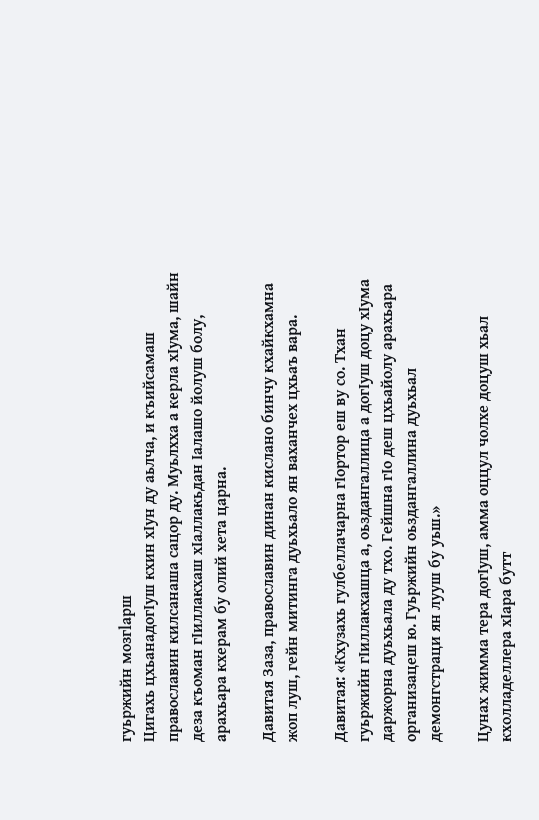гуьржийн мозгlарш
Цигахь цхьанадогIуш кхин хIун ду аьлча, и къийсамаш православин килсанаша сацор ду. Муьлхха а керла хIума, шайн деза къоман гIиллакхаш хIаллакьдан Iалашо йолуш болу, арахьара кхерам бу олий хета царна.

Давитая Заза, православин динан кислано бинчу кхайкхамна жоп луш, гейн митинга дуьхьало ян ваханчех цхьаъ вара.

Давитая: «Кхузахь гулбеллачарна гIортор еш ву со. Тхан гуьржийн гIиллакхашца а, оьздангаллица а догIуш доцу хIума даржорна дуьхьала ду тхо. Гейшна гIо деш цхьайолу арахьара организацеш ю. Гуьржийн оьздангаллина дуьхьал демонгстраци ян лууш бу уьш.»

Цунах жимма тера догIуш, амма оццул чолхе доцуш хьал кхолладеллера хIара бутт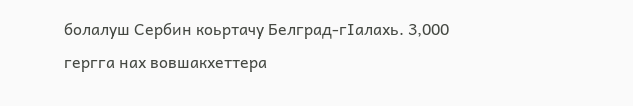болалуш Сербин коьртачу Белград-гIалахь. 3,000 гергга нах вовшакхеттера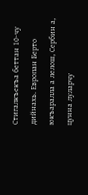Стигалкъекъа беттан 10-чу дийнахь. Европан Берто юкъаралла а лелош, Сербин а, цунна луларчу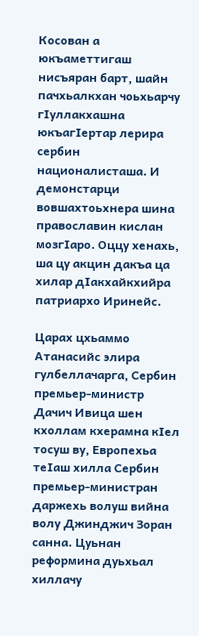Косован а юкъаметтигаш нисъяран барт, шайн пачхьалкхан чоьхьарчу гIуллакхашна юкъагIертар лерира сербин националисташа. И демонстарци вовшахтоьхнера шина православин кислан мозгIаро. Оццу хенахь, ша цу акцин дакъа ца хилар дIакхайкхийра патриархо Иринейс.

Царах цхьаммо Атанасийс элира гулбеллачарга, Сербин премьер-министр Дачич Ивица шен кхоллам кхерамна кIел тосуш ву, Европехьа теIаш хилла Сербин премьер-министран даржехь волуш вийна волу Джинджич Зоран санна. Цуьнан реформина дуьхьал хиллачу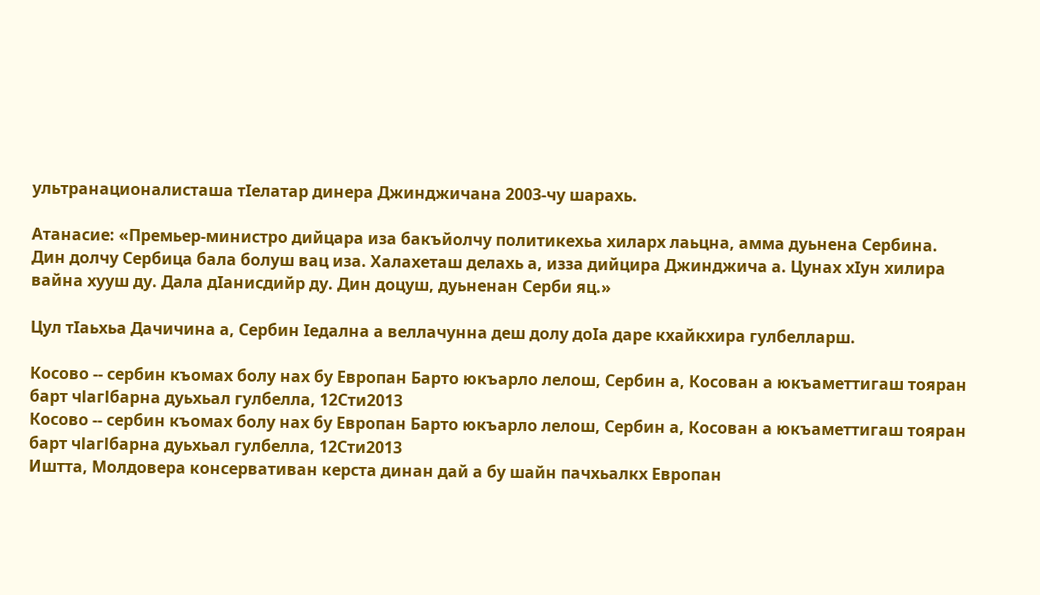ультранационалисташа тIелатар динера Джинджичана 2003-чу шарахь.

Атанасие: «Премьер-министро дийцара иза бакъйолчу политикехьа хиларх лаьцна, амма дуьнена Сербина. Дин долчу Сербица бала болуш вац иза. Халахеташ делахь а, изза дийцира Джинджича а. Цунах хIун хилира вайна хууш ду. Дала дIанисдийр ду. Дин доцуш, дуьненан Серби яц.»

Цул тIаьхьа Дачичина а, Сербин Iедална а веллачунна деш долу доIа даре кхайкхира гулбелларш.

Косово -- сербин къомах болу нах бу Европан Барто юкъарло лелош, Сербин а, Косован а юкъаметтигаш тояран барт чlагlбарна дуьхьал гулбелла, 12Сти2013
Косово -- сербин къомах болу нах бу Европан Барто юкъарло лелош, Сербин а, Косован а юкъаметтигаш тояран барт чlагlбарна дуьхьал гулбелла, 12Сти2013
Иштта, Молдовера консервативан керста динан дай а бу шайн пачхьалкх Европан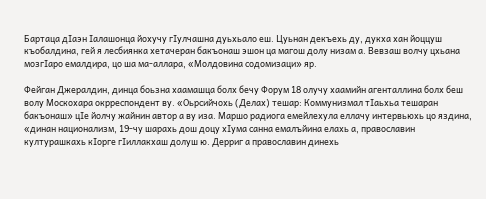Бартаца дIаэн Iалашонца йохучу гIулчашна дуьхьало еш. Цуьнан декъехь ду, дукха хан йоццуш къобалдина, гей я лесбиянка хетачеран бакъонаш эшон ца магош долу низам а. Вевзаш волчу цхьана мозгIаро емалдира, цо ша ма-аллара, «Молдовина содомизаци» яр.

Фейган Джералдин, динца боьзна хаамашца болх бечу Форум 18 олучу хаамийн агенталлина болх беш волу Москохара окрреспондент ву. «Оьрсийчохь (Делах) тешар: Коммунизмал тIаьхьа тешаран бакъонаш» цIе йолчу жайнин автор а ву иза. Маршо радиога емейлехула еллачу интервьюхь цо яздина, «динан национализм, 19-чу шарахь дош доцу хIума санна емалъйина елахь а, православин културашкахь кIорге гIиллакхаш долуш ю. Дерриг а православин динехь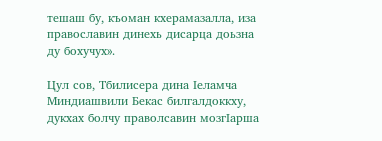тешаш бу, къоман кхерамазалла, иза православин динехь дисарца доьзна ду бохучух».

Цул сов, Тбилисера дина Iеламча Миндиашвили Бекас билгалдоккху, дукхах болчу праволсавин мозгIарша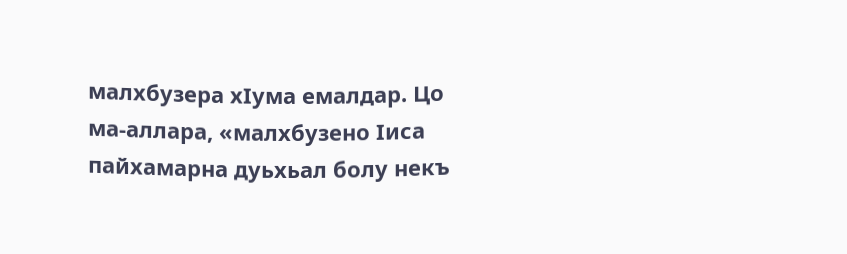малхбузера хIума емалдар. Цо ма-аллара, «малхбузено Iиса пайхамарна дуьхьал болу некъ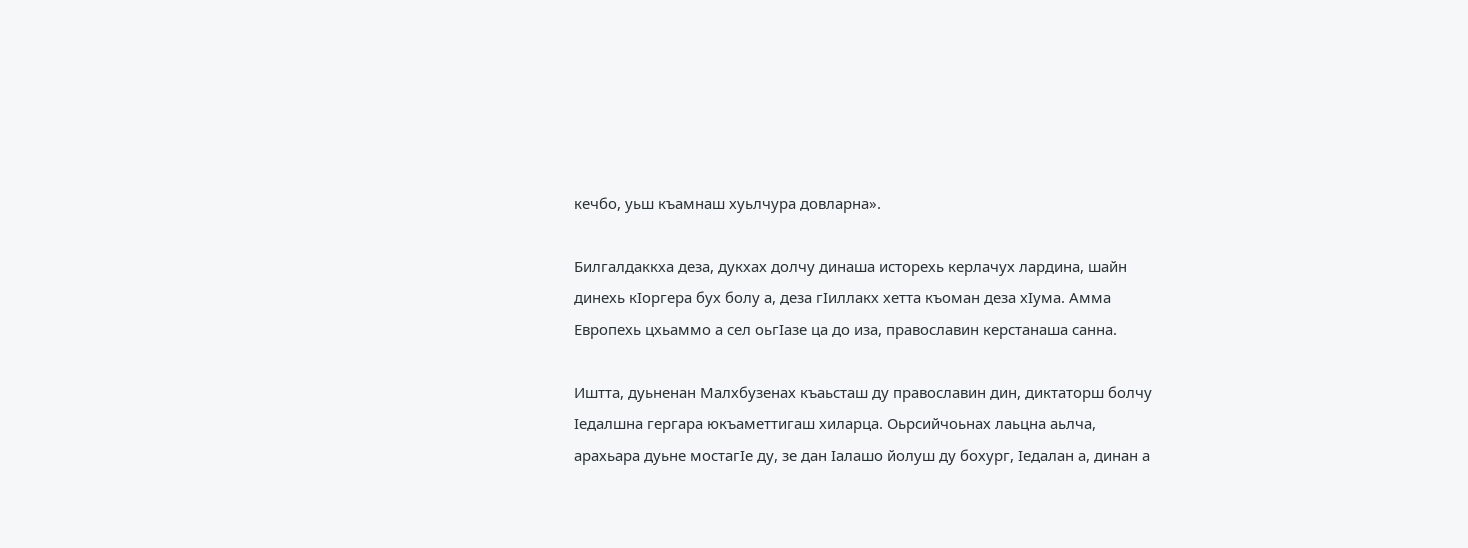кечбо, уьш къамнаш хуьлчура довларна».

Билгалдаккха деза, дукхах долчу динаша исторехь керлачух лардина, шайн динехь кIоргера бух болу а, деза гIиллакх хетта къоман деза хIума. Амма Европехь цхьаммо а сел оьгIазе ца до иза, православин керстанаша санна.

Иштта, дуьненан Малхбузенах къаьсташ ду православин дин, диктаторш болчу Iедалшна гергара юкъаметтигаш хиларца. Оьрсийчоьнах лаьцна аьлча, арахьара дуьне мостагIе ду, зе дан Iалашо йолуш ду бохург, Iедалан а, динан а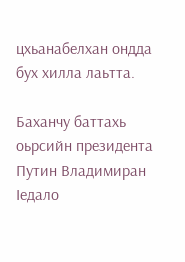цхьанабелхан ондда бух хилла лаьтта.

Баханчу баттахь оьрсийн президента Путин Владимиран Iедало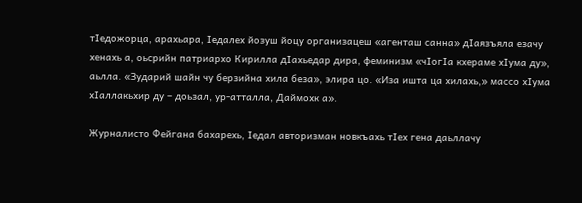тIедожорца, арахьара, Iедалех йозуш йоцу организацеш «агенташ санна» дIаязъяла езачу хенахь а, оьсрийн патриархо Кирилла дIахьедар дира, феминизм «чIогIа кхераме хIума ду», аьлла. «Зударий шайн чу берзийна хила беза», элира цо. «Иза ишта ца хилахь,» массо хIума хIаллакьхир ду – доьзал, ур-атталла, Даймохк а».

Журналисто Фейгана бахарехь, Iедал авторизман новкъахь тIех гена даьллачу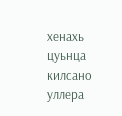хенахь цуьнца килсано уллера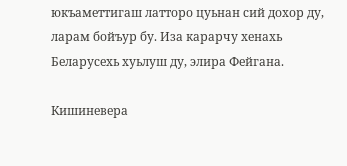юкъаметтигаш латторо цуьнан сий дохор ду, ларам бойъур бу. Иза карарчу хенахь Беларусехь хуьлуш ду, элира Фейгана.

Кишиневера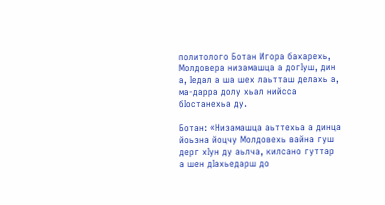политолого Ботан Игора бахарехь, Молдовера низамашца а догIуш, дин а, Iедал а ша шех лаьтташ делахь а, ма-дарра долу хьал нийсса бIостанехьа ду.

Ботан: «Низамашца аьттехьа а динца йоьзна йоцчу Молдовехь вайна гуш дерг хIун ду аьлча, килсано гуттар а шен дIахьедарш до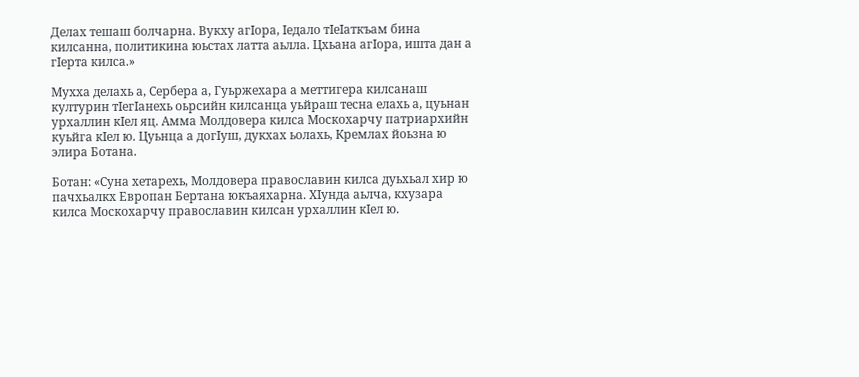Делах тешаш болчарна. Вукху агIора, Iедало тIеIаткъам бина килсанна, политикина юьстах латта аьлла. Цхьана агIора, ишта дан а гIерта килса.»

Мухха делахь а, Сербера а, Гуьржехара а меттигера килсанаш културин тIегIанехь оьрсийн килсанца уьйраш тесна елахь а, цуьнан урхаллин кIел яц. Амма Молдовера килса Москохарчу патриархийн куьйга кIел ю. Цуьнца а догIуш, дукхах ьолахь, Кремлах йоьзна ю элира Ботана.

Ботан: «Суна хетарехь, Молдовера православин килса дуьхьал хир ю пачхьалкх Европан Бертана юкъаяхарна. ХIунда аьлча, кхузара килса Москохарчу православин килсан урхаллин кIел ю.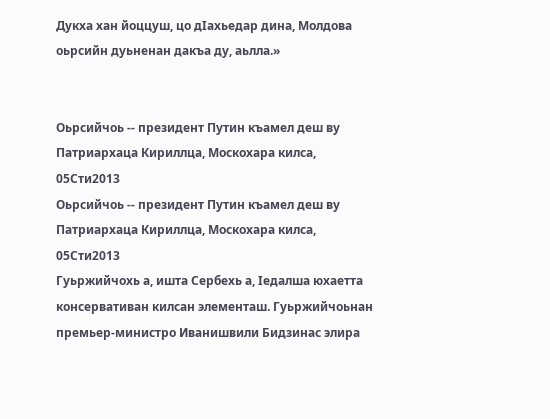Дукха хан йоццуш, цо дIахьедар дина, Молдова оьрсийн дуьненан дакъа ду, аьлла.»


Оьрсийчоь -- президент Путин къамел деш ву Патриархаца Кириллца, Москохара килса, 05Сти2013
Оьрсийчоь -- президент Путин къамел деш ву Патриархаца Кириллца, Москохара килса, 05Сти2013
Гуьржийчохь а, ишта Сербехь а, Iедалша юхаетта консервативан килсан элементаш. Гуьржийчоьнан премьер-министро Иванишвили Бидзинас элира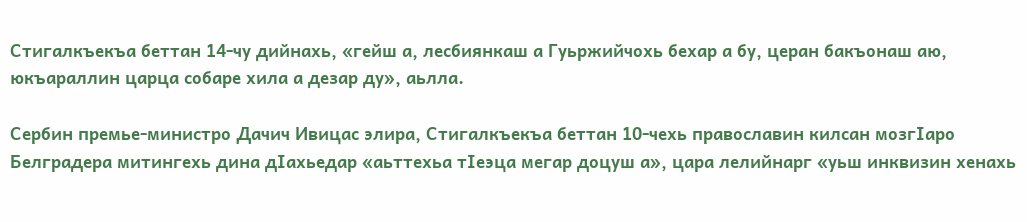Стигалкъекъа беттан 14-чу дийнахь, «гейш а, лесбиянкаш а Гуьржийчохь бехар а бу, церан бакъонаш аю, юкъараллин царца собаре хила а дезар ду», аьлла.

Сербин премье-министро Дачич Ивицас элира, Стигалкъекъа беттан 10-чехь православин килсан мозгIаро Белградера митингехь дина дIахьедар «аьттехьа тIеэца мегар доцуш а», цара лелийнарг «уьш инквизин хенахь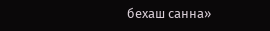бехаш санна»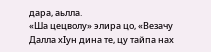дара, аьлла.
«Ша цецволу» элира цо, «Везачу Далла хIун дина те, цу тайпа нах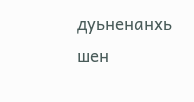дуьненанхь шен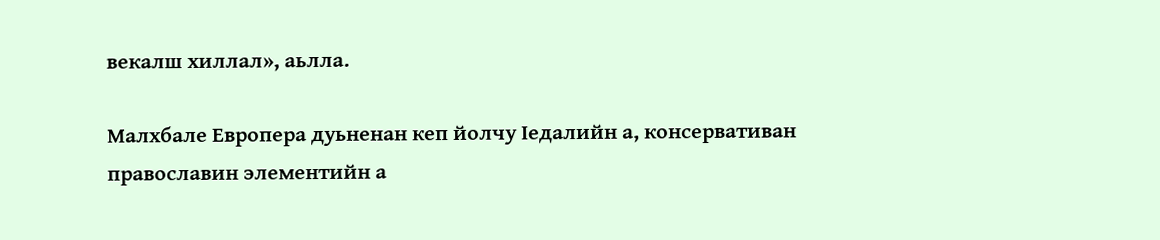векалш хиллал», аьлла.

Малхбале Европера дуьненан кеп йолчу Iедалийн а, консервативан православин элементийн а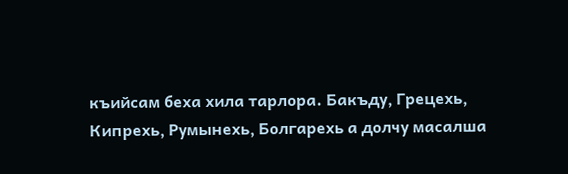къийсам беха хила тарлора. Бакъду, Грецехь, Кипрехь, Румынехь, Болгарехь а долчу масалша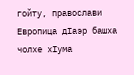гойту, православи Европица дIаэр башха чолхе хIума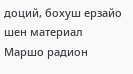доций, бохуш ерзайо шен материал Маршо радион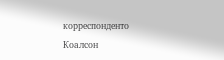корреспонденто Коалсон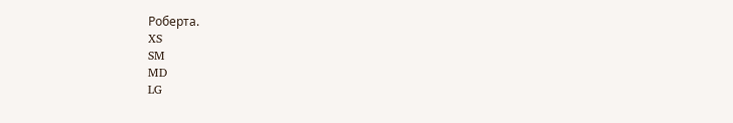Роберта.
XS
SM
MD
LG